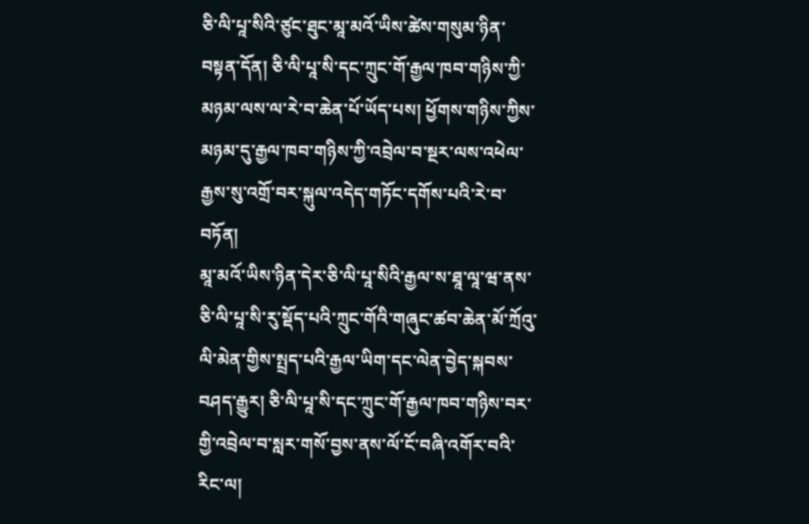ཅི་ལི་པཱ་སིའི་ཙུང་ཐུང་མཱ་མའོ་ཡིས་ཚེས་གསུམ་ཉིན་བསྟན་དོན། ཅི་ལི་པཱ་སི་དང་ཀྲུང་གོ་རྒྱལ་ཁབ་གཉིས་ཀྱི་མཉམ་ལས་ལ་རེ་བ་ཆེན་པོ་ཡོད་པས། ཕྱོགས་གཉིས་ཀྱིས་མཉམ་དུ་རྒྱལ་ཁབ་གཉིས་ཀྱི་འབྲེལ་བ་སྔར་ལས་འཕེལ་རྒྱས་སུ་འགྲོ་བར་སྐུལ་འདེད་གཏོང་དགོས་པའི་རེ་བ་བཏོན།
མཱ་མའོ་ཡིས་ཉིན་དེར་ཅི་ལི་པཱ་སིའི་རྒྱལ་ས་ཐཱ་ལཱ་ཝ་ནས་ཅི་ལི་པཱ་སི་རུ་སྡོད་པའི་ཀྲུང་གོའི་གཞུང་ཚབ་ཆེན་མོ་ཀྲོའུ་ལི་མེན་གྱིས་སྤྲད་པའི་རྒྱལ་ཡིག་དང་ལེན་བྱེད་སྐབས་བཤད་རྒྱུར། ཅི་ལི་པཱ་སི་དང་ཀྲུང་གོ་རྒྱལ་ཁབ་གཉིས་བར་གྱི་འབྲེལ་བ་སླར་གསོ་བྱས་ནས་ལོ་ངོ་བཞི་འགོར་བའི་རིང་ལ།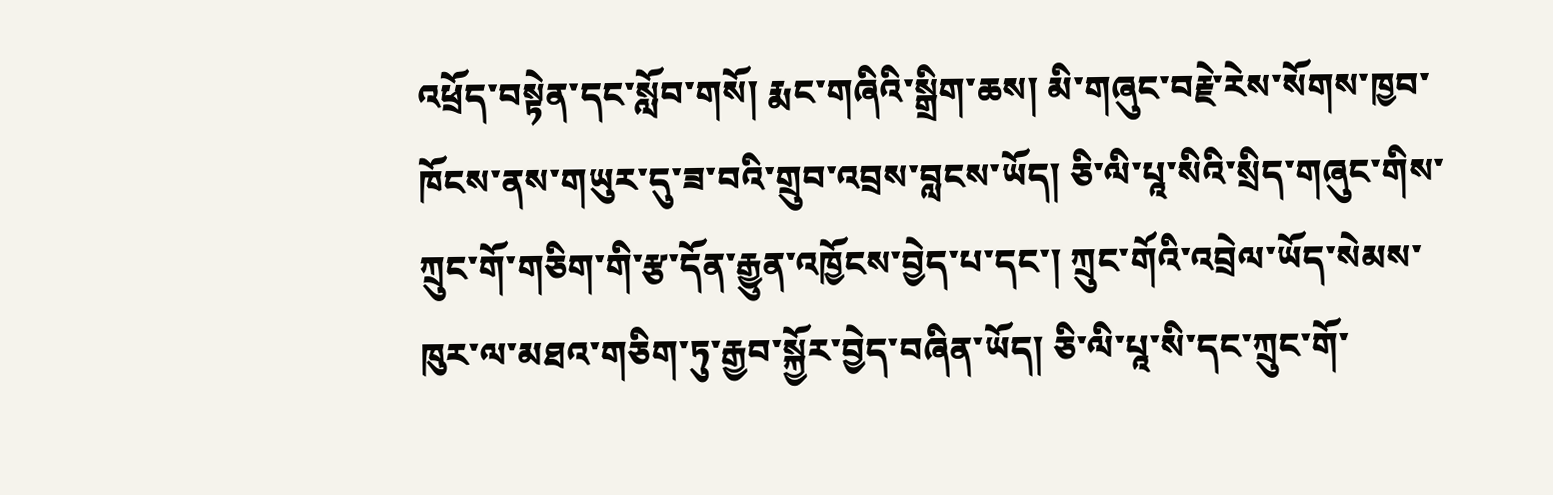འཕྲོད་བསྟེན་དང་སློབ་གསོ། རྨང་གཞིའི་སྒྲིག་ཆས། མི་གཞུང་བརྗེ་རེས་སོགས་ཁྱབ་ཁོངས་ནས་གཡུར་དུ་ཟ་བའི་གྲུབ་འབྲས་བླངས་ཡོད། ཅི་ལི་པཱ་སིའི་སྲིད་གཞུང་གིས་ཀྲུང་གོ་གཅིག་གི་རྩ་དོན་རྒྱུན་འཁྱོངས་བྱེད་པ་དང་། ཀྲུང་གོའི་འབྲེལ་ཡོད་སེམས་ཁུར་ལ་མཐའ་གཅིག་ཏུ་རྒྱབ་སྐྱོར་བྱེད་བཞིན་ཡོད། ཅི་ལི་པཱ་སི་དང་ཀྲུང་གོ་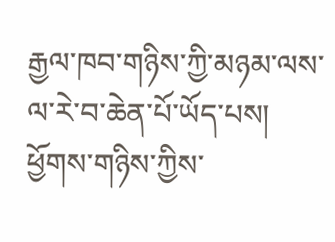རྒྱལ་ཁབ་གཉིས་ཀྱི་མཉམ་ལས་ལ་རེ་བ་ཆེན་པོ་ཡོད་པས། ཕྱོགས་གཉིས་ཀྱིས་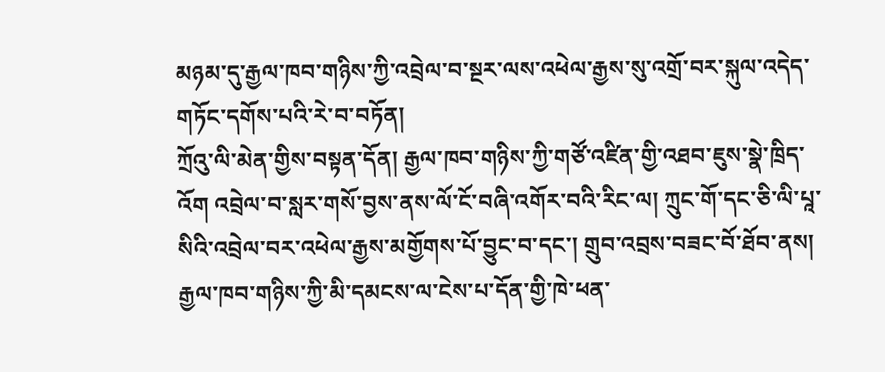མཉམ་དུ་རྒྱལ་ཁབ་གཉིས་ཀྱི་འབྲེལ་བ་སྔར་ལས་འཕེལ་རྒྱས་སུ་འགྲོ་བར་སྐུལ་འདེད་གཏོང་དགོས་པའི་རེ་བ་བཏོན།
ཀྲོའུ་ལི་མེན་གྱིས་བསྟན་དོན། རྒྱལ་ཁབ་གཉིས་ཀྱི་གཙོ་འཛིན་གྱི་འཐབ་ཇུས་སྣེ་ཁྲིད་འོག འབྲེལ་བ་སླར་གསོ་བྱས་ནས་ལོ་ངོ་བཞི་འགོར་བའི་རིང་ལ། ཀྲུང་གོ་དང་ཅི་ལི་པཱ་སིའི་འབྲེལ་བར་འཕེལ་རྒྱས་མགྱོགས་པོ་བྱུང་བ་དང་། གྲུབ་འབྲས་བཟང་བོ་ཐོབ་ནས། རྒྱལ་ཁབ་གཉིས་ཀྱི་མི་དམངས་ལ་ངེས་པ་དོན་གྱི་ཁེ་ཕན་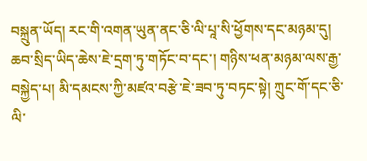བསྐྲུན་ཡོད། རང་གི་འགན་ཡུན་ནང་ཅི་ལི་པཱ་སི་ཕྱོགས་དང་མཉམ་དུ། ཆབ་སྲིད་ཡིད་ཆེས་ཇེ་དྲག་ཏུ་གཏོང་བ་དང་། གཉིས་ཕན་མཉམ་ལས་རྒྱ་བསྐྱེད་པ། མི་དམངས་ཀྱི་མཛའ་བརྩེ་ཇེ་ཟབ་ཏུ་བཏང་སྟེ། ཀྲུང་གོ་དང་ཅི་ལི་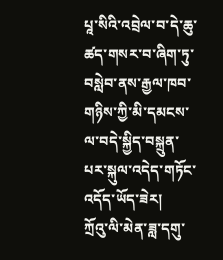པཱ་སིའི་འབྲེལ་བ་དེ་ཆུ་ཚད་གསར་བ་ཞིག་ཏུ་བསླེབ་ནས་རྒྱལ་ཁབ་གཉིས་ཀྱི་མི་དམངས་ལ་བདེ་སྐྱིད་བསྐྲུན་པར་སྐུལ་འདེད་གཏོང་འདོད་ཡོད་ཟེར།
ཀྲོའུ་ལི་མེན་ཟླ་དགུ་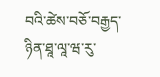བའི་ཚེས་བཅོ་བརྒྱད་ཉིན་ཐཱ་ལཱ་ཝ་རུ་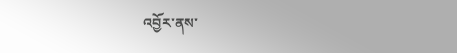འབྱོར་ནས་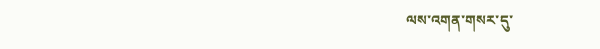ལས་འགན་གསར་དུ་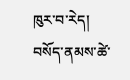ཁུར་བ་རེད།
བསོད་ནམས་ཚེ་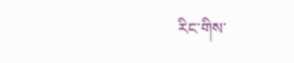རིང་གིས་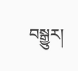བསྒྱུར།